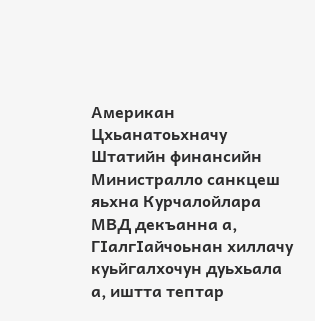Американ Цхьанатоьхначу Штатийн финансийн Министралло санкцеш яьхна Курчалойлара МВД декъанна а, ГIалгIайчоьнан хиллачу куьйгалхочун дуьхьала а, иштта тептар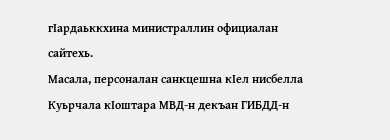гIардаьккхина министраллин официалан сайтехь.
Масала, персоналан санкцешна кIел нисбелла Куьрчала кIоштара МВД-н декъан ГИБДД-н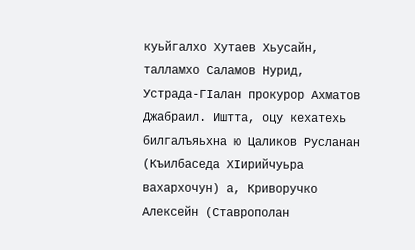куьйгалхо Хутаев Хьусайн, талламхо Саламов Нурид, Устрада-ГIалан прокурор Ахматов Джабраил. Иштта, оцу кехатехь билгалъяьхна ю Цаликов Русланан (Къилбаседа ХIирийчуьра вахархочун) а, Криворучко Алексейн (Ставрополан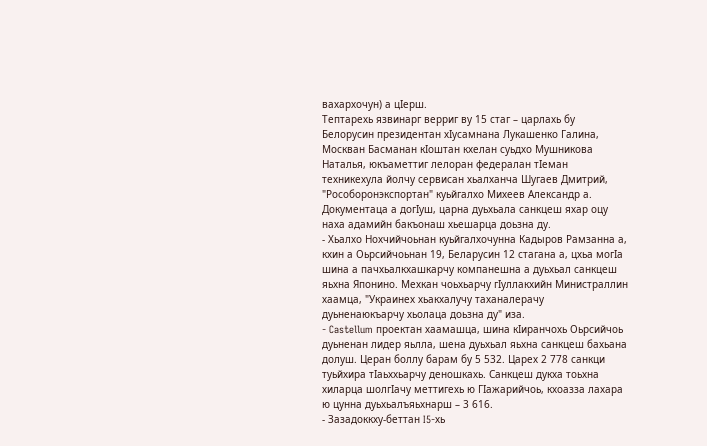вахархочун) а цIерш.
Тептарехь язвинарг верриг ву 15 стаг – царлахь бу Белорусин президентан хIусамнана Лукашенко Галина, Москван Басманан кIоштан кхелан суьдхо Мушникова Наталья, юкъаметтиг лелоран федералан тIеман техникехула йолчу сервисан хьалханча Шугаев Дмитрий, "Рособоронэкспортан" куьйгалхо Михеев Александр а.
Документаца а догIуш, царна дуьхьала санкцеш яхар оцу наха адамийн бакъонаш хьешарца доьзна ду.
- Хьалхо Нохчийчоьнан куьйгалхочунна Кадыров Рамзанна а, кхин а Оьрсийчоьнан 19, Беларусин 12 стагана а, цхьа могIа шина а пачхьалкхашкарчу компанешна а дуьхьал санкцеш яьхна Японино. Мехкан чоьхьарчу гIуллакхийн Министраллин хаамца, "Украинех хьакхалучу таханалерачу дуьненаюкъарчу хьолаца доьзна ду" иза.
- Castellum проектан хаамашца, шина кIиранчохь Оьрсийчоь дуьненан лидер яьлла, шена дуьхьал яьхна санкцеш бахьана долуш. Церан боллу барам бу 5 532. Царех 2 778 санкци туьйхира тIаьххьарчу деношкахь. Санкцеш дукха тоьхна хиларца шолгIачу меттигехь ю ГIажарийчоь, кхоазза лахара ю цунна дуьхьалъяьхнарш – 3 616.
- Зазадоккху-беттан I5-хь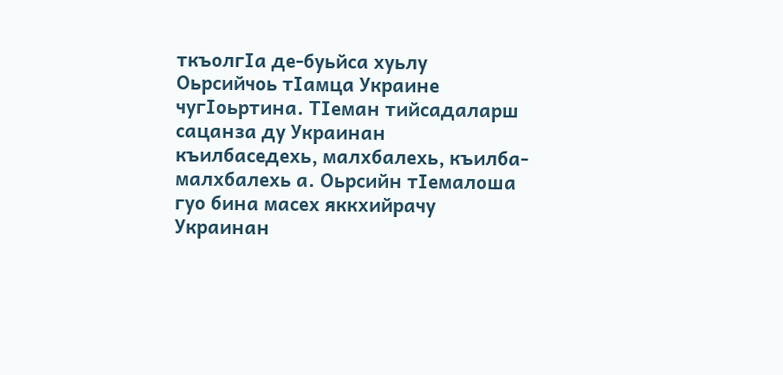ткъолгIа де-буьйса хуьлу Оьрсийчоь тIамца Украине чугIоьртина. ТIеман тийсадаларш сацанза ду Украинан къилбаседехь, малхбалехь, къилба-малхбалехь а. Оьрсийн тIемалоша гуо бина масех яккхийрачу Украинан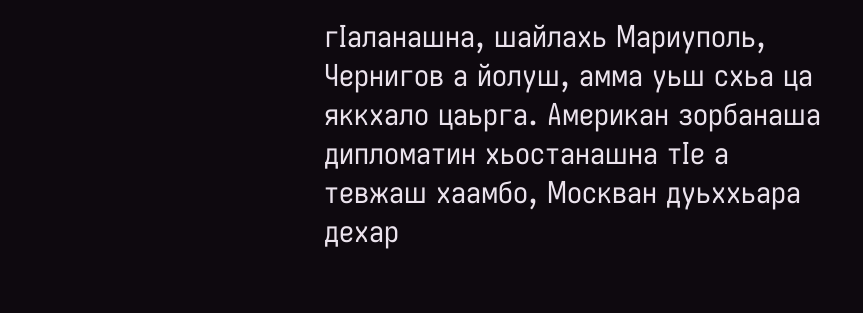гIаланашна, шайлахь Мариуполь, Чернигов а йолуш, амма уьш схьа ца яккхало цаьрга. Американ зорбанаша дипломатин хьостанашна тIе а тевжаш хаамбо, Москван дуьххьара дехар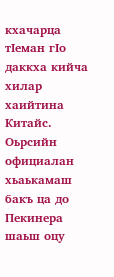кхачарца тIеман гIо даккха кийча хилар хаийтина Китайс. Оьрсийн официалан хьаькамаш бакъ ца до Пекинера шаьш оцу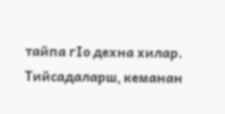тайпа гIо дехна хилар. Тийсадаларш, кеманан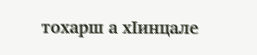тохарш а хIинцале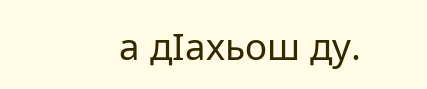а дIахьош ду.